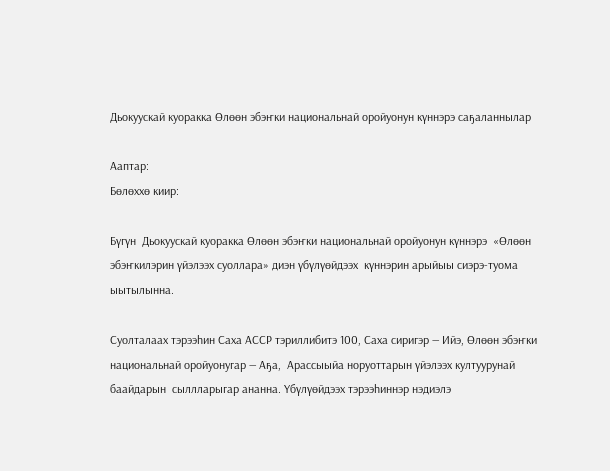Дьокуускай куоракка Өлөөн эбэҥки национальнай оройуонун күннэрэ саҕаланнылар

Ааптар:
Бөлөххө киир:

Бүгүн  Дьокуускай куоракка Өлөөн эбэҥки национальнай оройуонун күннэрэ  «Өлөөн эбэҥкилэрин үйэлээх суоллара» диэн үбүлүөйдээх  күннэрин арыйыы сиэрэ-туома ыытылынна.

Суолталаах тэрээһин Саха АССР тэриллибитэ 100, Саха сиригэр — Ийэ, Өлөөн эбэҥки национальнай оройуонугар — Аҕа,  Арассыыйа норуоттарын үйэлээх култуурунай баайдарын  сыллларыгар ананна. Үбүлүөйдээх тэрээһиннэр нэдиэлэ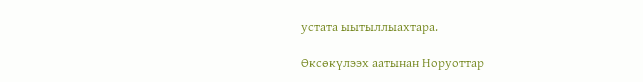устата ыытыллыахтара.

Өксөкүлээх аатынан Норуоттар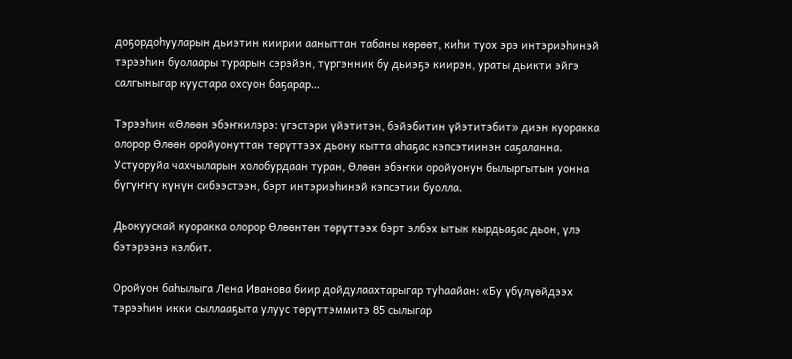доҕордоһууларын дьиэтин киирии ааныттан табаны көрөөт, киһи туох эрэ интэриэһинэй тэрээһин буолаары турарын сэрэйэн, түргэнник бу дьиэҕэ киирэн, ураты дьикти эйгэ салгыныгар куустара охсуон баҕарар…

Тэрээһин «Өлөөн эбэҥкилэрэ: үгэстэри үйэтитэн, бэйэбитин үйэтитэбит» диэн куоракка олорор Өлөөн оройуонуттан төрүттээх дьону кытта аһаҕас кэпсэтиинэн саҕаланна. Устуоруйа чахчыларын холобурдаан туран, Өлөөн эбэҥки оройуонун былыргытын уонна бүгүҥҥү күнүн сибээстээн, бэрт интэриэһинэй кэпсэтии буолла.

Дьокуускай куоракка олорор Өлөөнтөн төрүттээх бэрт элбэх ытык кырдьаҕас дьон, үлэ бэтэрээнэ кэлбит.

Оройуон баһылыга Лена Иванова биир дойдулаахтарыгар туһаайан: «Бу үбүлүөйдээх тэрээһин икки сыллааҕыта улуус төрүттэммитэ 85 сылыгар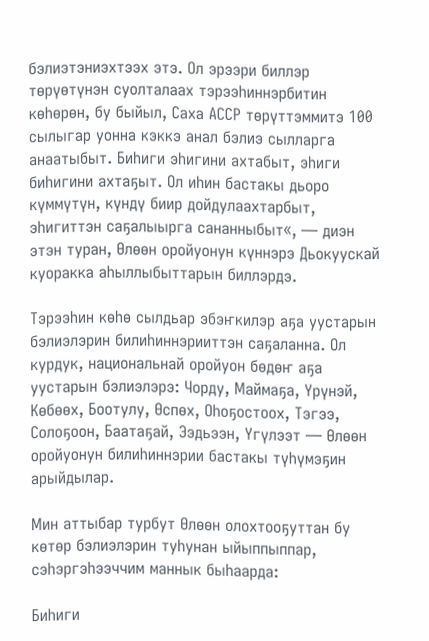бэлиэтэниэхтээх этэ. Ол эрээри биллэр төрүөтүнэн суолталаах тэрээһиннэрбитин көһөрөн, бу быйыл, Саха АССР төрүттэммитэ 100 сылыгар уонна кэккэ анал бэлиэ сылларга анаатыбыт. Биһиги эһигини ахтабыт, эһиги биһигини ахтаҕыт. Ол иһин бастакы дьоро күммүтүн, күндү биир дойдулаахтарбыт, эһигиттэн саҕалыырга сананныбыт«, — диэн  этэн туран, Өлөөн оройуонун күннэрэ Дьокуускай куоракка аһыллыбыттарын биллэрдэ.

Тэрээһин көһө сылдьар эбэҥкилэр аҕа уустарын бэлиэлэрин билиһиннэрииттэн саҕаланна. Ол курдук, национальнай оройуон бөдөҥ аҕа уустарын бэлиэлэрэ: Чорду, Маймаҕа, Үрүнэй, Көбөөх, Боотулу, Өспөх, Оһоҕостоох, Тэгээ, Солоҕоон, Баатаҕай, Ээдьээн, Үгүлээт — Өлөөн оройуонун билиһиннэрии бастакы түһүмэҕин арыйдылар.

Мин аттыбар турбут Өлөөн олохтооҕуттан бу көтөр бэлиэлэрин туһунан ыйыппыппар, сэһэргэһээччим маннык быһаарда:

Биһиги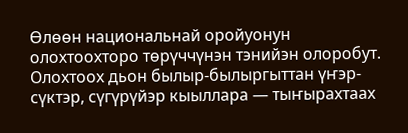Өлөөн национальнай оройуонун олохтоохторо төрүччүнэн тэнийэн олоробут. Олохтоох дьон былыр-былыргыттан үҥэр-сүктэр, сүгүрүйэр кыыллара — тыҥырахтаах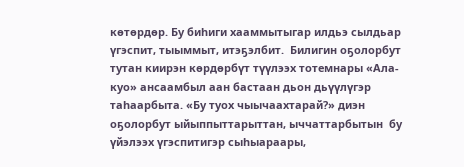көтөрдөр. Бу биһиги хааммытыгар илдьэ сылдьар үгэспит, тыыммыт, итэҕэлбит.  Билигин оҕолорбут тутан киирэн көрдөрбүт түүлээх тотемнары «Ала-куо» ансаамбыл аан бастаан дьон дьүүлүгэр таһаарбыта. «Бу туох чыычаахтарай?» диэн оҕолорбут ыйыппыттарыттан, ыччаттарбытын  бу үйэлээх үгэспитигэр сыһыараары,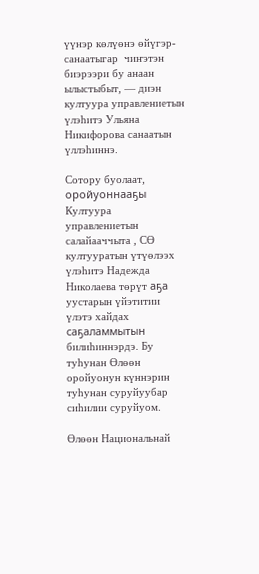үүнэр көлүөнэ өйүгэр-санаатыгар  чиҥэтэн биэрээри бу анаан ылыстыбыт, — диэн култуура управлениетын үлэһитэ Ульяна Никифорова санаатын үллэһиннэ.

Сотору буолаат, оройуоннааҕы Култуура управлениетын салайааччыта , СӨ култууратын үтүөлээх үлэһитэ Надежда Николаева төрүт аҕа уустарын үйэтитии үлэтэ хайдах саҕаламмытын билиһиннэрдэ. Бу туһунан Өлөөн оройуонун күннэрин туһунан суруйуубар сиһилии суруйуом.

Өлөөн Национальнай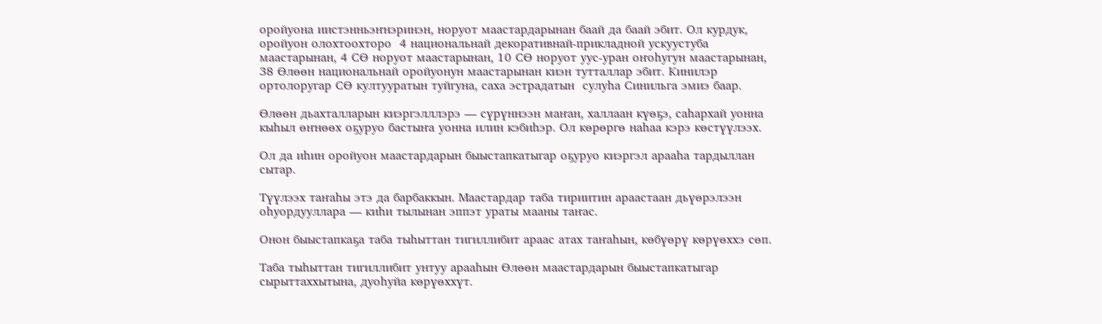оройуона иистэнньэҥнэринэн, норуот маастардарынан баай да баай эбит. Ол курдук, оройуон олохтоохторо  4 национальнай декоративнай-прикладной ускуустуба маастарынан, 4 СӨ норуот маастарынан, 10 СӨ норуот уус-уран оҥоһугун маастарынан, 38 Өлөөн национальнай оройуонун маастарынан киэн тутталлар эбит. Кинилэр ортолоругар СӨ култууратын туйгуна, саха эстрадатын  сулуһа Синильга эмиэ баар.

Өлөөн дьахталларын киэргэлллэрэ — сүрүннээн маҥан, халлаан күөҕэ, саһархай уонна кыһыл өҥнөөх оҕуруо бастыҥа уонна илин кэбиһэр. Ол көрөргө наһаа кэрэ көстүүлээх.

Ол да иһин оройуон маастардарын быыстапкатыгар оҕуруо киэргэл арааһа тардыллан сытар.

Түүлээх таҥаһы этэ да барбаккын. Маастардар таба тириитин араастаан дьүөрэлээн оһуордууллара — киһи тылынан эппэт ураты мааны таҥас.

Онон быыстапкаҕа таба тыһыттан тигиллибит араас атах таҥаһын, көбүөрү көрүөххэ сөп.

Таба тыһыттан тигиллибит унтуу арааһын Өлөөн маастардарын быыстапкатыгар сырыттаххытына, дуоһуйа көрүөххүт.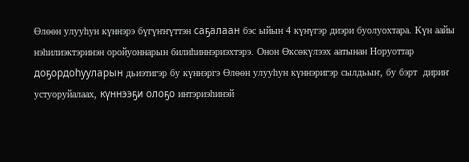Өлөөн улууһун күннэрэ бүгүҥҥүттэн саҕалаан бэс ыйын 4 күнүгэр диэри буолуохтара. Күн аайы нэһилиэктэринэн оройуоннарын билиһиннэриэхтэрэ. Онон Өксөкүлээх аатынан Норуоттар доҕордоһууларын дьиэтигэр бу күннэргэ Өлөөн улууһун күннэригэр сылдьыҥ, бу бэрт  дириҥ устуоруйалаах, күннээҕи олоҕо интэриэһинэй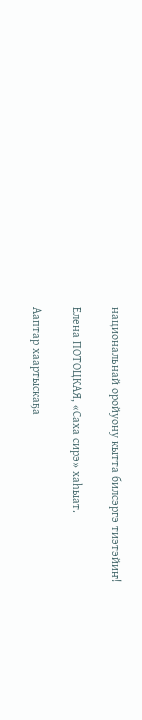национальнай оройуону кытта билсэргэ тиэтэйиҥ!

Елена ПОТОЦКАЯ, «Саха сирэ» хаһыат.

Ааптар хаартыскаҕа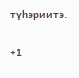түһэриитэ.

+1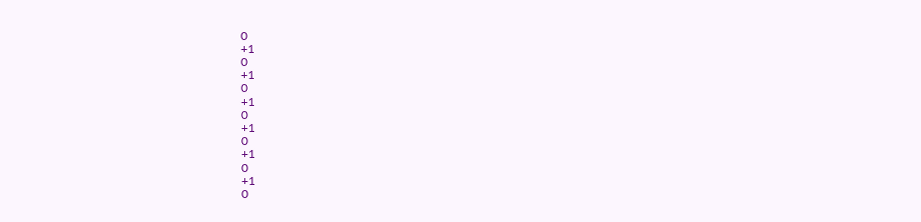0
+1
0
+1
0
+1
0
+1
0
+1
0
+1
0